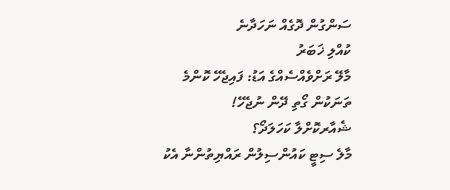ސަންގުން ދޮގެއް ނަހަދާނެ
ކުއްލި ޚަބަރު
މާލޭ ރަށްވެއްސެއްގެ އަޑު: ފައިޖެހޭ ކޮންމެ ތަނަކުން ގޯތި ދޭން ނުޖެހޭ!
ޝެއާރކޮށްލާ ކަހަލަދޯ؟
މާލެ ސިޓީ ކައުންސިލުން ރައްޔިތުންނާ އެކު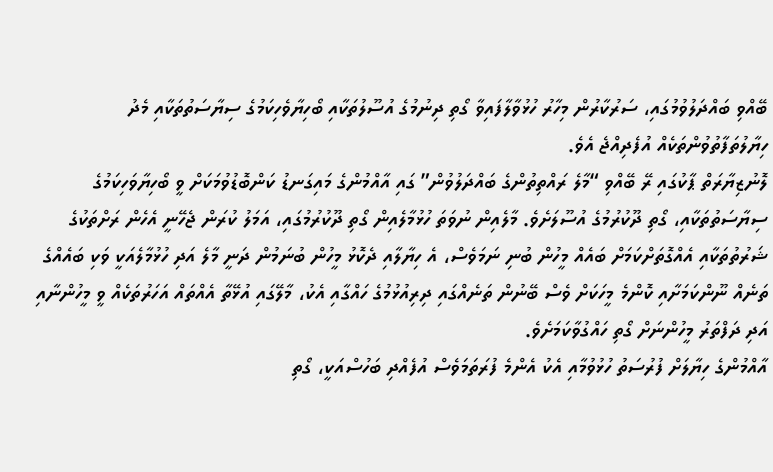ބޭއްވި ބައްދަލުވުމުގައި، ސަރުކާރުން މިހާރު ހުޅުވާލާފައިވާ ގޯތި ދިނުމުގެ އުސޫލުތަކާއި ބޯހިޔާވެހިކަމުގެ ސިޔާސަތުތަކާއި މެދު ހިޔާލުތަފާތުވުންތަކެއް އުފެދިއްޖެ އެވެ.
ލޮނުޒިޔާރަތް ޕާކުގައި ރޭ ބޭއްވި “މާލެ ރައްތިތުންގެ ބައްދަލުވުން” ގައި އާއްމުންގެ މައިގަނޑު ކަންބޮޑުވުމަކަށް ވީ ބޯހިޔާވަހިކަމުގެ ސިޔާސަތުތަކާއި، ގޯތި ދޫކުރުމުގެ އުސޫލަށެވެ. މާލެއިން ނުވަތަ ހުޅުމާލެއިން ގޯތި ދޫކުރުމުގައި، އަމަލު ކުރަން ޖެހޭނީ އެހެން ރަށްތަކުގެ ޝަރުތުތަކާއި އެއްގޮތަށްކަމަށް ބައެއް މީހުން ބުނި ނަމަވެސް، އެ ހިޔާލާއި ދެކޮޅު މީހުން ބުނަމުން ދަނީ މާލެ އަދި ހުޅުމާލެއަކީ ވަކި ބައެއްގެ ތަނެއް ނޫންކަމަށާއި ކޮންމެ މީހަކަށް ވެސް ބޭނުން ތަނެއްގައި ދިރިއުޅުމުގެ ހައްގާއި އެކު، މާލޭގައި އުޅޭތާ އެއްތައް އަހަރުތަކެއް ވީ މީހުންނާއި އަދި ދަފްތަރު މީހުންނަށް ގޯތި ހައްގުވާކަމަށެވެ.
އާއްމުންގެ ހިޔާލަށް ފުރުސަތު ހުޅުވުމާއި އެކު އެންމެ ފުރަތަމަވެސް އުފެއްދި ބަހުސްއަކީ، ގޯތި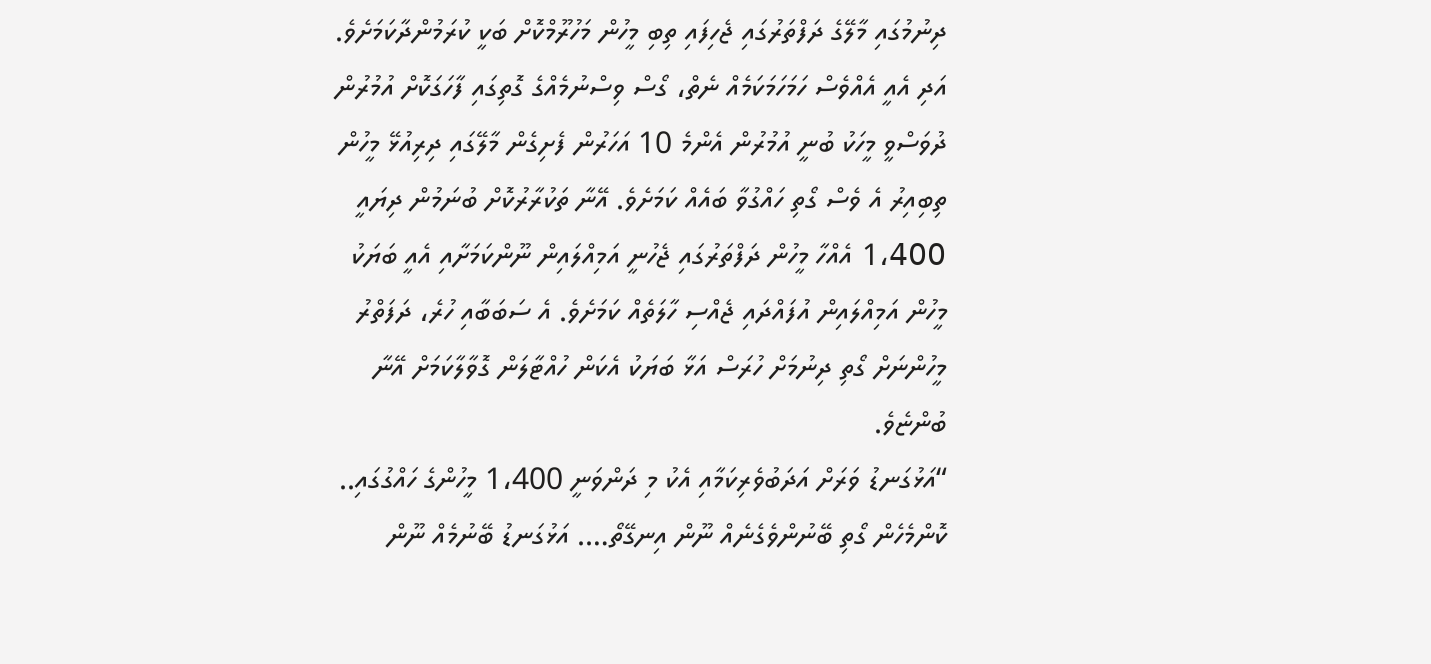ދިނުމުގައި މާލޭގެ ދަފްތަރުގައި ޖެހިފައި ތިބި މީހުން މަހުރޫމްކޮށް ބަކީ ކުރަމުންދާކަމަށެވެ. އަދި އެއީ އެއްވެސް ހަމަހަމަކަމެއް ނެތް، ގޯސް ވިސްނުމެއްގެ ގޮތިގައި ފާހަގަކޮށް އުމުރުން ދުވަސްވީ މީހަކު ބުނީ އުމުރުން އެންމެ 10 އަހަރުން ފެށިގެން މާލޭގައި ދިރިއުޅޭ މީހުން ތިބިއިރު އެ ވެސް ގޯތި ހައްގުވާ ބައެއް ކަމަށެވެ. އޭނާ ތަކުރާރުކޮށް ބުނަމުން ދިޔައީ 1،400 އެއްހާ މީހުން ދަފްތަރުގައި ޖެހުނީ އަމިއްލައިން ނޫންކަމަށާއި އެއީ ބަޔަކު މީހުން އަމިއްލައިން އުފައްދައި ޖެއްސި ހާލަތެއް ކަމަށެވެ. އެ ސަބަބާއި ހުރެ، ދަފަތްރު މީހުންނަށް ގޯތި ދިނުމަށް ހުރަސް އަޅާ ބަޔަކު އެކަން ހުއްޓާލަން ގޮވާލާކަމަށް އޭނާ ބުންޏެވެ.
“އަޅުގަނޑު ވަރަށް އަދަބުވެރިކަމާއި އެކު މި ދަންވަނީ 1،400 މީހުންގެ ހައްގުގައި.. ކޮންމެހެން ގޯތި ބޭނުންވެގެނެއް ނޫން އިނގޭތޯ…. އަޅުގަނޑު ބޭނުމެއް ނޫން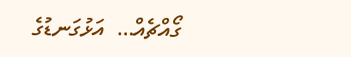ގޯއްޗެއް…  އަޅުގަނޑުގެ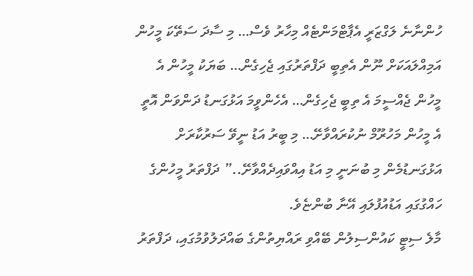ހުންނާނެ ލަގްޒަރީ އެޕާޓްމަންޓެއް މިހާރު ވެސް… މި ސާދަ ސަތޭކަ މީހުން އަމިއްލައަކަށް ނޫން އެތިބީ ދަފްތަރުގައި ޖެހިގެން… ބަޔަކު މީހުން އެ މީހުން ޖެއްސީމަ އެ ތިބީ ޖެހިގެން… އެހެންވީމަ އަޅުގަނޑު ދަންވަން އޮތީ އެ މީހުން މަހުރޫމް ނުކުރައްވާށޭ… މި ބީރު އަޑު ނީވޭ ސަރުކާރަށް އަޅުގަނޑުމެން މި ބުނަނީ މި އަޑު އިއްވައިދެއްވާށޭ..” ދަފްތަރު މީހުންގެ ހައްގުގައި އަޑުއުފުލައި އޭނާ ބުންޏެވެ.
މާލެ ސިޓީ ކައުންސިލުން ބޭއްވި ރައްޔިތުންގެ ބައްދަލުވުމުގައި، ދަފްތަރު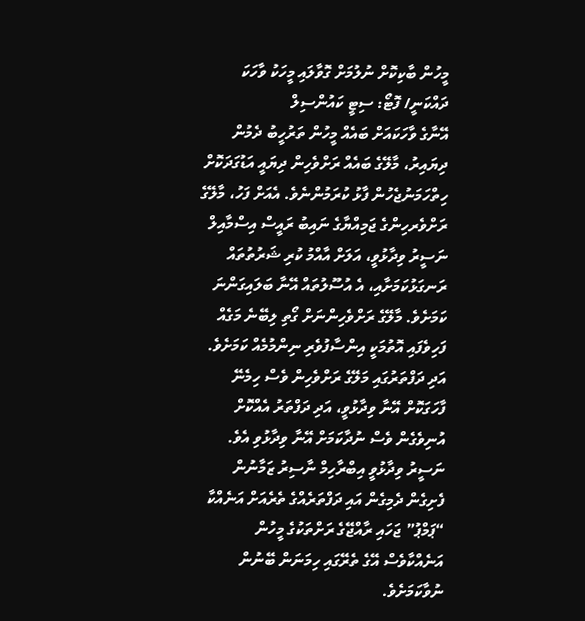މީހުން ބާކިކޮށް ނުލުމަށް ގޮވާލައި މީހަކު ވާހަކަ ދައްކަނީ/ ފޮޓޯ: ސިޓީ ކައުންސިލް
އޭނާގެ ވާހަކައަށް ބައެއް މީހުން ތަރުހީބު ދެމުން ދިޔައިރު، މާލޭގެ ބައެއް ރަށްވެހިން ދިޔައީ އަޑުގަދަކޮށް ހިތްހަމަނުޖެހުން ފާޅު ކުރަމުންނެވެ. އެއަށް ފަހު، މާލޭގެ ރަށްވެރހިންގެ ޖަމިއްޔާގެ ނައިބު ރައީސް އިސްމާއިލް ނަސީރު ވިދާޅުވީ، އަލަށް އާއްމު ކުރި ޝަރުތުތައް ރަނގަޅުކަމަށާއި، އެ އުސޫލުތައް އޭނާ ބަލައިގަންނަ ކަމަށެވެ. މާލޭގެ ރަށްވެހިންނަށް ގޯތި ލިބޭނެ މަގެއް ފަހިވެފައި އޮތުމަކީ އިންސާފުވެރި ނިންމުމެއް ކަމަށެވެ. އަދި ދަފްތަރުގައި މަލޭގެ ރަށްވެހިން ވެސް ހިމެނޭ ފާހަގަކޮށް އޭނާ ވިދާޅުވީ، އަދި ދަފްތަރު އެއްކޮށް އުނިވެގެން ވެސް ނުދާކަމަށް އޭނާ ވިދާޅުވި އެވެ.
ނަސީރު ވިދާޅުވީ އިބްރާހިމް ނާސިރު ޒަމާނުން ފެށިގެން ދެމިގެން އައި ދަފްތަރެއްގެ ތެރެއަށް އަނެއްކާ “ޕަމްޕު” ޖަހައި ރާއްޖޭގެ ރަށްތަކުގެ މީހުން އަނެއްކާވެސް އޭގެ ތެރޭގައި ހިމަނަން ބޭނުން ނުވާކަމަށެވެ.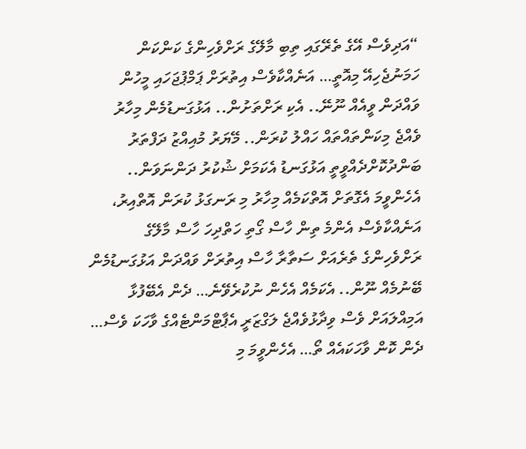“އަދިވެސް އޭގެ ތެރޭގައި ތިބި މާލޭގެ ރަށްވެހިންގެ ކަންކަން ހަމަނުޖެހިއޭ މިއޮތީ… އަނެއްކާވެސް އިތުރަށް ޕަމްޕުޖަހައި މީހުން ވައްދަން ވީއެއް ނޫނޭ.. އެކި ރަށްތަށުން.. އަޅުގަނޑުމެން މިހާރު ވެއްޖެ މިކަންތައްތައް ހައްލު ކުރަން.. މޭޔަރު މުއިއްޒު ދަފްތަރު ބަންދުކޮށްދެއްވީތީ އަޅުގަނޑު އެކަމަށް ޝުކުރު ދަންނަވަން.. އެހެންވީމަ އެގޮތަށް އޮތްކަމެއް މިހާރު މި ރަނގަޅު ކުރަން އޮތްއިރު، އަނެއްކާވެސް އެންމެ ތިން ހާސް ގޯތި ހަތްދިހަ ހާސް މާލޭގެ ރަށްވެހިންގެ ތެރެއަށް ސަތާރާ ހާސް އިތުރަށް ވައްދަން އަޅުގަނޑުމެން ބޭނުމެއް ނޫން.. އެކަމެއް އެހެން ނުކުރެވޭނެ… ދެން އެބޭފުޅާ އަމިއްލައަށް ވެސް ވިދާޅުވެއްޖެ ލަގްޒަރީ އެޕާޓްމަންޓެއްގެ ވާހަކަ ވެސް… ދެން ކޮން ވާހަކައެއް ތޯ… އެހެންވީމަ މި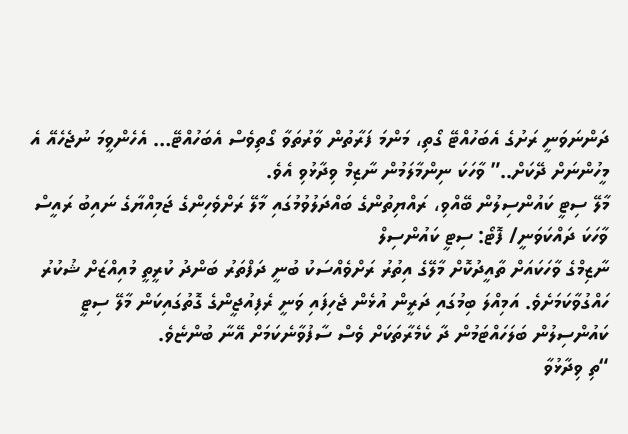ދަންނަވަނީ ރަށުގެ އެބަހުއްޓޭ ގޯތި، މަންމަ ފަރާތުން ވާރުތަވާ ގޯތިވެސް އެބަހުއްޓޭ… އެހެންވީމަ ނުޖެހެއޭ އެ މީހުންނަށް ދޭކަށް..” ވާހަކަ ނިންމާލަމުން ނާޒިމް ވިދާޅުވި އެވެ.
މާލޭ ސިޓީ ކައުންސިލުން ބޭއްވި، ރައްޔިތުންގެ ބައްދަލުވުމުގައި މާލޭ ރަށްވެހިންގެ ޖަމިއްޔާގެ ނައިބު ރައީސް ވާހަކަ ދައްކަވަނީ/ ފޮޓޯ: ސިޓީ ކައުންސިލް
ނާޒިމްގެ ވާހަކައަށް ތާއީދުކޮށް މާލޭގެ އިތުރު ރަށްވެއްސަކު ބުނީ ދަފްތަރު ބަންދު ކުރީތީ މުއިއްޒަށް ޝުކުރު ހައްގުވާކަމަށެވެ. އަމިއްލަ ބިމުގައި ދަރީން އުޅެން ޖެހިފައި ވަނީ ރެފިއުޖީންގެ ގޮތުގައިކަން މާލޭ ސިޓީ ކައުންސިލުން ބަލަހައްޓަމުން ދާ ކެމެރާތަކަށް ވެސް ސާފުވާނެކަމަށް އޭނާ ބުންޏެވެ.
“ތި ވިދާޅުވާ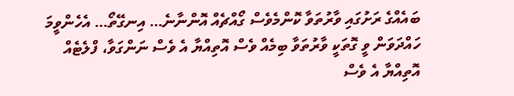ބައެއްގެ ރަށުގައި ވާރުތަވާ ކޮންމެވެސް ގޯއްޗެއް އޮންނާނެ… އިނގޭތޯ… އެހެންވީމަ ހައްދަވަން ވީ ގޮތަކީ ވާރުތަވާ ބިމެއް ވެސް އޮތިއްޔާ އެ ވެސް ނަންގަވާ، ފްލެޓެއް އޮތިއްޔާ އެ ވެސް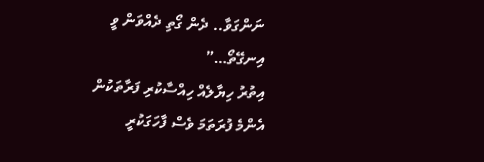ނަންގަވާ.. ދެން ގޯތި ދެއްވަން ވީ އިނގޭތޯ…”
އިތުރު ހިޔާލެއް ހިއްސާކުރި ފަރާތަކުން އެންމެ ފުރަތަމަ ވެސް ފާހަގަކުރީ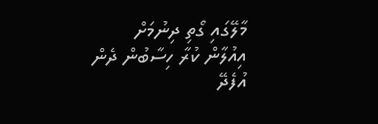މާލޭގައި ގޯތި ދިނުމަށް އިއުލާން ކުރާ ހިސާބުން ދެން އުފެދޭ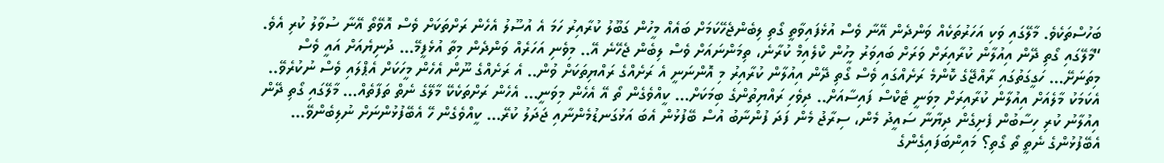ބަހުސްތަކެވެ. މާލޭގައި ވަކި އަހަރުތަކެއް ވަންދެން އޭނާ ވެސް އުޅެފައިވާތީ ގޯތި ލިބެންޖެހޭކަމަށް ބައެއް މީހުން ގަބޫލު ކުރާއިރު ހަމަ އެ އުސޫލު އެހެން ރަށްތަކަށް ވެސް އޮވޭތޯ އޭނާ ސުވާލު ކުރި އެވެ.
“މާލޭގައި ގޯތި ދޭން އިއުލާން ކުރާއިރަށް ވަރަށް ބައިވަރު މީހުން ކްލެއިމް ކުރާނެ، ތިމަންނައަށް ވެސް ލިބެން ޖެހޭނެ އޭ.. މިވެނި އަހަރެއް ވަންދެން މިތާ އުޅެފީމޭ… ދުނިޔެއަށް އައީ ވެސް މިތަނަށޭ… ހަގީގަތުގައި ރާއްޖޭގެ ކޮންމެ ރަށެއްގައި ވެސް ގޯތި ދޭން އިއުލާން ކުރާއިރު މި އޮންނަނީ އެ ރަށެއްގެ ރައްޔިތަކަށް ވުން.. އެ ރަށެއްގެ ނޫން އެހެން މީހަކަށް އެޕްލައި ވެސް ނުކުރެވޭ.. އެކަމަކު މާލެއަށް އިއުލާން ކުރާއިރަށް މިވަނީ ޓެކްސް ފައިސާއަށް.. ދިވެހި ރައްޔިތުންގެ ބިމަކަށް… ކީއްވެގެން ތޯ އޭ އެހެން މިވަނީ… އެހެން ރަށްތަކެކޭ މާލޭގެ ނެތް ތަފާތެއް… މާލޭގައި ގޯތި ދޭން އިއުލާނު ކުރި ހިސާބުން ފެށިގެން ދިޔާނާ ސައީދު މެން، ސިރާޖު މެން ފަދަ ފުންނާބު އުސް ބޭފުޅުން އެބަ އަޅުގަނޑުމެންނާއި ޖަދަލު ކުރޭ… ކީއްވެގެން ހޭ އެބޭފުޅުންނަށް ނުލިބެންވޭ… އެބޭފުޅުންގެ ނެތީ ތޯ ގޯތި؟ މައިންބަފައިގެންގެ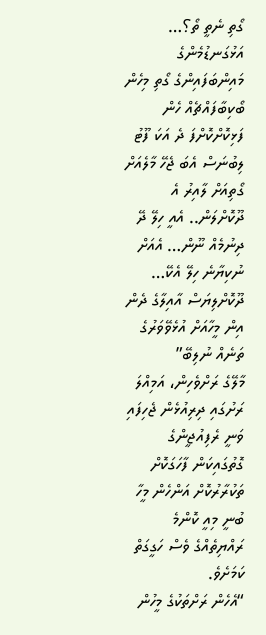ގޯތި ނެތީ ތޯ؟… އަޅުގަނޑުމެންގެ މައިންބަފައިންގެ ގޯތި މިހެން ބޯކިބާފައްޗެއް ހެން ފަޅިކޮށްކޮށްފަ ދެ އަކަ ފޫޓު ލިބުނަސް އެބަ ޖެހޭ މާލެއަށް ގޯތިއަށް ލާއިރު އެ ދޫކޮށްލަން.. އެއީ ހިލޭ ދޭ ދިނުމެއް ނޫން… އެއަށް ނުކިޔާނެ ހިލޭ އެކޭ… ދޫކޮށްލިޔަސް އާއިލާގެ ދެން އިން މީހާއަށް އުޅެވޭވަރުގެ ތަނެއް ނުލިބޭ”
މާލޭގެ ރަށްވެހިން، އަމިއްލަ ރަށުގައި ދިރިއުޅެން ޖެހިފައި ވަނީ ރެފިއުޖީންގެ ގޮތުގައިކަން ފާހަގަކޮށް ތަކުރާރުކޮށް އަންހެން މީހާ ބުނީ މިއީ ކޮންމެ ރައްޔިތެއްގެ ވެސް ހަގީގަތް ކަމަށެވެ.
“އެހެން ރަށްތަކުގެ މީހުން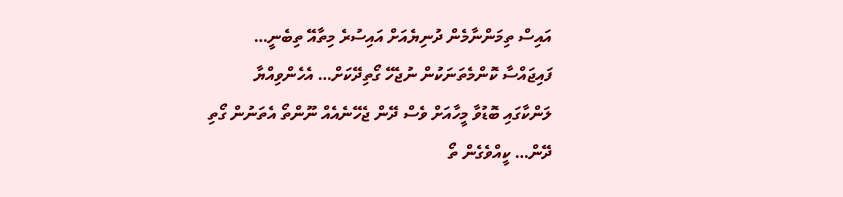އައިސް ތިމަންނާމެން ދުނިޔެއަށް އައިސުރެ މިތާއޭ ތިބެނީ… ފައިޖައްސާ ކޮންމެތަނަކުން ނުޖެހޭ ގޯތިދޭކަށް… އެހެންވިއްޔާ ލަންކާގައި ބޮޑުވާ މީހާއަށް ވެސް ދޭން ޖެހޭނެއެއް ނޫންތޯ އެތަނުން ގޯތި ދޭން… ކީއްވެގެން ތޯ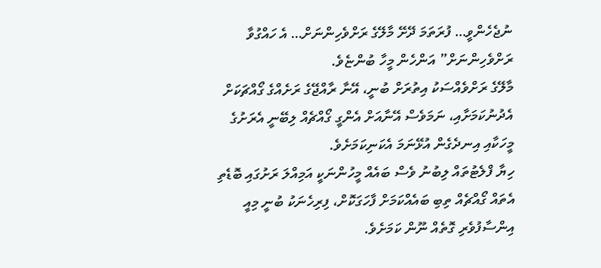ނުޖެހެންވީ… ފުރަތަމަ ދޭށޭ މާލޭގެ ރަށްވެހިންނަށް… އެ ހައްގުވާ ރަށްވެހިންނަށް” އަންހެން މީހާ ބުންޏެވެ.
މާލޭގެ ރަށްވެއްސަކު އިތުރަށް ބުނީ، އޭނާ ރާއްޖޭގެ ރަށެއްގެ ގޯއްޗަކަށް އެދުނުކަމަށާއި، ނަމަވެސް އޭނާއަށް އެންގީ ގޯއްޗެއް ލިބޭނީ އެރަށުގެ މީހަކާއި އިނދެގެން އުޅޭނަމަ އެކަނިކަމަށެވެ.
ހިޔާ ފްލެޓުތައް ލިބުނު ވެސް ބައެއް މީހުންނަކީ އަމިއްލަ ރަށުގައި ބޮޑެތި އެތައް ގޯއްޗެއް ތިބި ބައެއްކަމަށް ފާހަގަކޮށް، ފިރިހެނަކު ބުނީ މިއީ އިންސާފުވެރި ގޮތެއް ނޫން ކަމަށެވެ.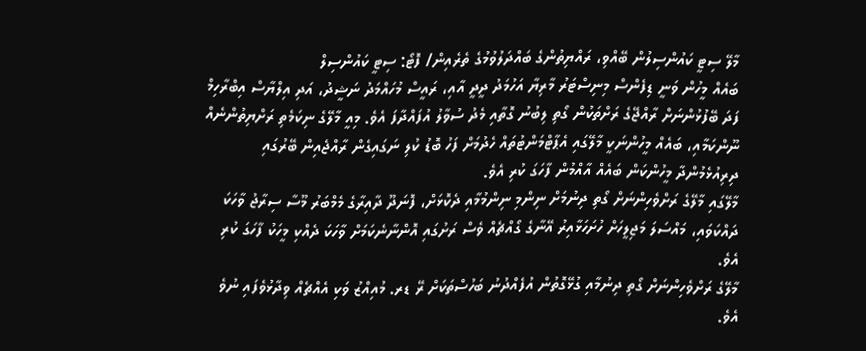މާލޭ ސިޓީ ކައުންސިލުން ބޭއްވި، ރައްޔިތުންގެ ބައްދަލުވުމުގެ ތެރެއިން/ ފޮޓޯ: ސިޓީ ކައުންސިލް
ބައެއް މީހުން ވަނީ ޑިފެންސް މިނިސްޓަރު މާރިޔާ އަހުމަދު ދީދީ އާއި، ރައީސް މުހައްމަދު ނަޝީދު، އަދި އިލްޔާސް އިބްރާހިމް ފަދަ ބޭފުޅުންނަށް ރާއްޖޭގެ ރަށްތަކުން ގޯތި ލިބުނު ގޮތާއި މެދު ސުވާލު އުފައްދާފަ އެވެ. މިއީ މާލޭގެ ނިކަމެތި ރަށްޔިތުންނެއް ނޫންކަމާއި، ބައެއް މީހުންނަކީ މާލޭގައި އެޕާޓްމަންޓުތައް ހެދުމަށް ފަހު ބޮޑު ކުލި ނަގައިގެން ރާއްޖެއިން ބޭރުގައި ދިރިއުޅެމުންދާ މީހުންކަން ބައެއް އާއްމުން ފާހަގަ ކުރި އެވެ.
މާލޭގައި މާލޭގެ ރަށްވެހިންނަށް ގޯތި ދިނުމަށް ނިންމި ނިންމުމާއި ދެކޮޅަށް، ފޮނަދޫ ދާއިރާގެ މެމްބަރު މޫސާ ސިރާޖު ވާހަކަ ދައްކަވައި، މައްސަލަ މަޖިލީހަށް ހުށަހަޅާއިރު އޭނާގެ ގޯއްޗެއް ވެސް ރަށުގައި އޮންނާނެކަމަށް ވާހަކަ ދެއްކި މީހަކު ފާހަގަ ކުރި އެވެ.
މާލޭގެ ރަށްވެހިންނަށް ގޯތި ދިނުމާއި ގުޅޭގޮތުން އުފެއްދުނު ބަހުސްތަކަށް ރޭ ޑރ. މުއިއްޒު ވަކި އެއްޗެއް ވިދާޅުވެފައި ނުވެ އެވެ.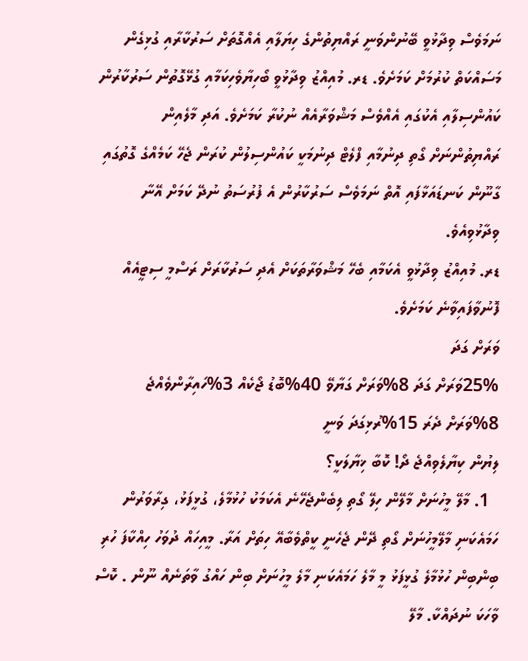ނަމަވެސް ވިދާޅުވީ ބޭނުންވަނީ ރައްޔިތުންގެ ހިޔަލާއި އެއްގޮތަށް ސަރުކާރާއި ގުޅިގެން މަސައްކަތް ކުރުމަށް ކަމަށެވެ. ޑރ. މުއިއްޒު ވިދާޅުވީ ބޯހިޔާވެހިކަމާއި ގުޅޭގޮތުން ސަރުކާރުން ކައުންސިލާއި އެކުގައި އެއްވެސް މަޝްވަރާއެއް ނުކުރާ ކަމަށެވެ. އަދި މާލެއިން ރައްޔިތުންނަށް ގޯތި ދިނުމާއި ފްލެޓް ދިނުމަކީ ކައުންސިލުން ކުރަން ޖެހޭ ކަމެއްގެ ގޮތުގައި ގާނޫން ކަނޑައަޅާފައި އޮތް ނަމަވެސް ސަރުކާރުން އެ ފުރުސަތު ނުދޭ ކަމަށް އޭނާ ވިދާޅުވިއެވެ.
ޑރ. މުއިއްޒު ވިދާޅުވީ އެކަމާއި ބެހޭ މަޝްވަރާތަކަށް އެދި ސަރުކާރަށް ރަސްމީ ސިޓީއެއް ފޮނުވާފައިވާނެ ކަމަށެވެ.
ވަރަށް ގަދަ
25%ވަރަށް ގަދަ 8%ވަރަށް ގަޔާވޭ 40%ބޮޑު ޖޯކެއް 3%ހައިރާންވެއްޖެ 8%ވަރަށް ދެރަ 15%ރުޅިގަދަ ވަނީ
ލިޔުން ކިޔާލެވިއްޖެ ދޯ! ކޮބާ ޚިޔާލަކީ؟
  1. މާލޭ މީހުނަށް މާލޭން ހިލޭ ގޯތި ލިބެންޖެހޭނެ އެކަމަކު ހުޅުމާލެ، ގުޅީފަޅު، ގިރާވަރުން ހަމައެކަނި މާލޭމީހުނަށް ގޯތި ދޭން ޖެހެނީ ކީތްވެބާއޭ ހިތަށް އަރާ. މީއިހައް ދުވަހު ހިއްކާފަ ހުރި ބިންބިން ހުޅުމާލެ ގުޅީފަޅު މީ މާލެ ހަމައެކަނި މާލެ މީހުނަށް ބިން ހައްގު ވާތަނެއް ނޫން . ކޮސް ވާހަކަ ނުދައްކާ. މާލޭ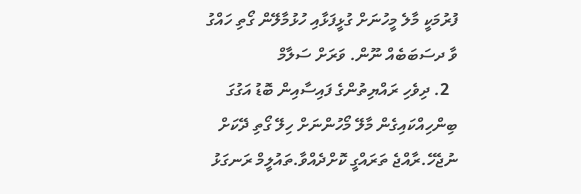ފުރުމަކީ މާލެ މީހުނަށް ގުޅީފަޅާއި ހުޅުމާލޭން ގޯތި ހައްގު ވާ ދސަބަބެއް ނޫން. ވަރަށް ސަލާމް
  2. ދިވެހި ރައްޔިތުންގެ ފައިސާއިން ބޮޑު އަގުގަ ބިންހިއްކައިގެން މާލޭ މޯހުންނަށް ހިލޭ ގޯތި ދޭކަށް ނުޖެހޭ.ރާއްޖެ ތަރައްގީ ކޮށްދެއްވާ.ތައުލީމް ރަނގަޅު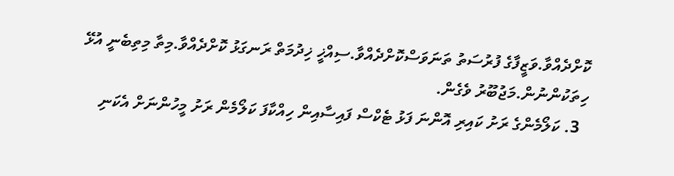ކޮށްދެއްވާ.ވަޒީފާގެ ފުރުސަތު ތަނަވަސްކޮށްދެއްވާ.ސިއްޚީ ޚިދުމަތް ރަނގަޅު ކޮށްދެއްވާ.މިތާ މިތިބެނީ އުޅޭ ހިތަކުންނުން.މަޖުބޫރު ވެގެން.
  3. ކަލޯމެންގެ ރަށު ކައިރި އޮންނަ ފަޅު ޓެކްސް ފައިސާއިން ހިއްކާފަ ކަލޯމެން ރަށު މީހުންނަށް އެކަނި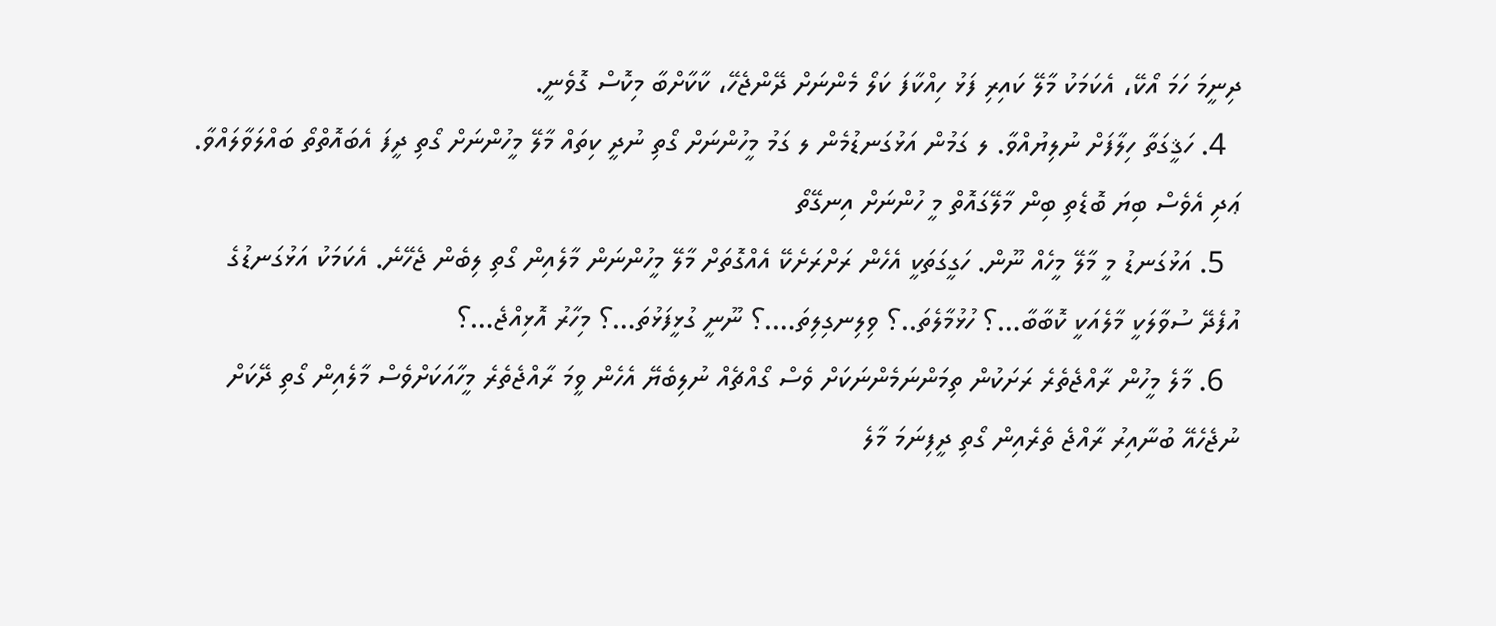ދިނީމަ ހަމަ އޯކޭ، އެކަމަކު މާލޭ ކައިރި ފަޅު ހިއްކާފަ ކަލޯ މެންނަށް ދޭންޖެހޭ، ކާކާށްބާ މިކޮސް ގޮވެނީ.
  4. ހަޤީގަތާ ހިލާފަށް ނުލިޔުއްވާ. ލ ގަމުން އަޅުގަނޑުމެން ލ ގަމު މީހުންނަށް ގޯތި ނުދީ ކިތައް މާލޭ މީހުންނަށް ގޯތި ދީފަ އެބައޮތްތޯ ބައްލަވާލައްވާ. ޢަދި އެވެސް ބިޔަ ބޮޑެތި ބިން މާލޭގައޮތް މީ ހުންނަށް އިނގޭތޯ
  5. އަޅުގަނޑު މީ މާލޭ މީހެއް ނޫން. ހަގީގަތަކީ އެހެން ރަށްރަށެކޭ އެއްގޮތަށް މާލޭ މީހުންނަން މާލެއިން ގޯތި ލިބެން ޖެހޭނެ. އެކަމަކު އަޅުގަނޑުގެ އުފެދޭ ސުވާލަކީ މާލެއަކީ ކޮބާބާ…؟ ހުޅުމާލެތަ..؟ ވިލިނގިލިތަ….؟ ނޫނީ ގުޅީފަޅުތަ…؟ މިހާރު އޮޅިއްޖެ…؟
  6. މާލެ މީހުން ރާއްޖެތެރެ ރަށަކުން ތިމަންނަމެންނަކަށް ވެސް ގޯއްޗެއް ނުލިބެޔޭ އެހެން ވީމަ ރާއްޖެތެރެ މީހާއަކަށްވެސް މާލެއިން ގޯތި ދޭކަށް ނުޖެހެއޭ ބުނާއިރު ރާއްޖެ ތެރެއިން ގޯތި ދީފިނަމަ މާލެ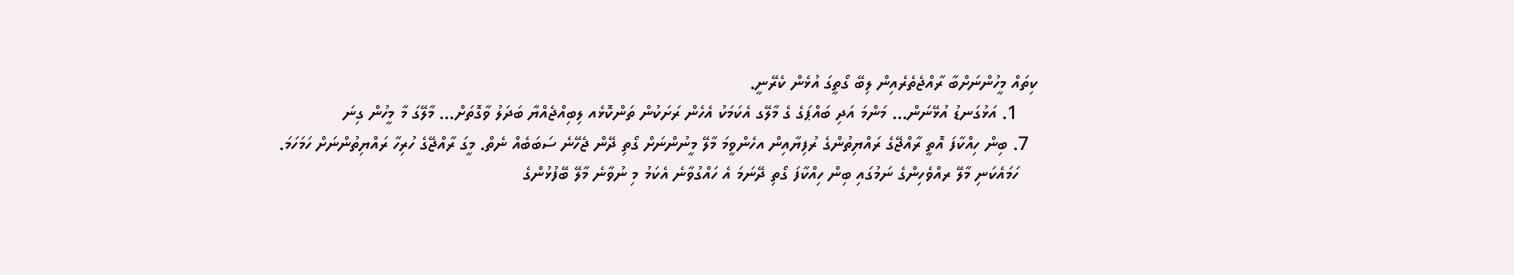ކިތައް މީހުންނަށްބާ ރާއްޖެތެރެއިން ލިބޭ ގޯތީގަ އުޅެން ކެރޭނީ.
    1. އަޅުގަނޑު އުޅޭނަން… މަންމަ އަދި ބައްޕަގެ ގެ މާލޭގ އެކަމަކު އެހެން ރަށަކުން ތަންކޮޅެއ ލިބިއްޖެއްޔާ ބަދަލު ވާގޮތަށް… މާލޭގަ މާ މީހުން ގިނަ
  7. ބިން ހިއްކާފަ އޮތީ ރާއްޖޭގެ ރައްޔިތުންގެ ރުފިޔާއިން އހެންވީމަ މާލޭ މީނުންނަށް ގޯތި ދޭން ޖެހޭނެ ސަބަބެއް ނެތް. މީގަ ރާއްޖޭގެ ހުރިހާ ރައްޔިތުންނަށް ހަމަހަމަ.
    ހަމައެކަނި މާލޭ ރއްވެހިންގެ ނަމުގައި ބިން ހިއްކާފަ ގޯތި ދޭނަމަ އެ ހައްގުވާނެ އެކަމު މި ނުވާނެ މާލޭ ބޭފުޅުންގެ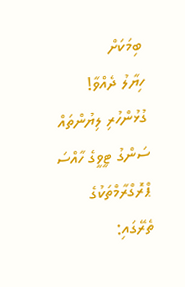ބިމަކަށް
ހިޔާލު ދެއްވާ!
ގުޅުންހުރި ލިޔުންތައް
ސަންގު ޓީވީގެ ހާއްސަ ޕްރޮގްރާމްތަކުގެ ތެރޭގައި: